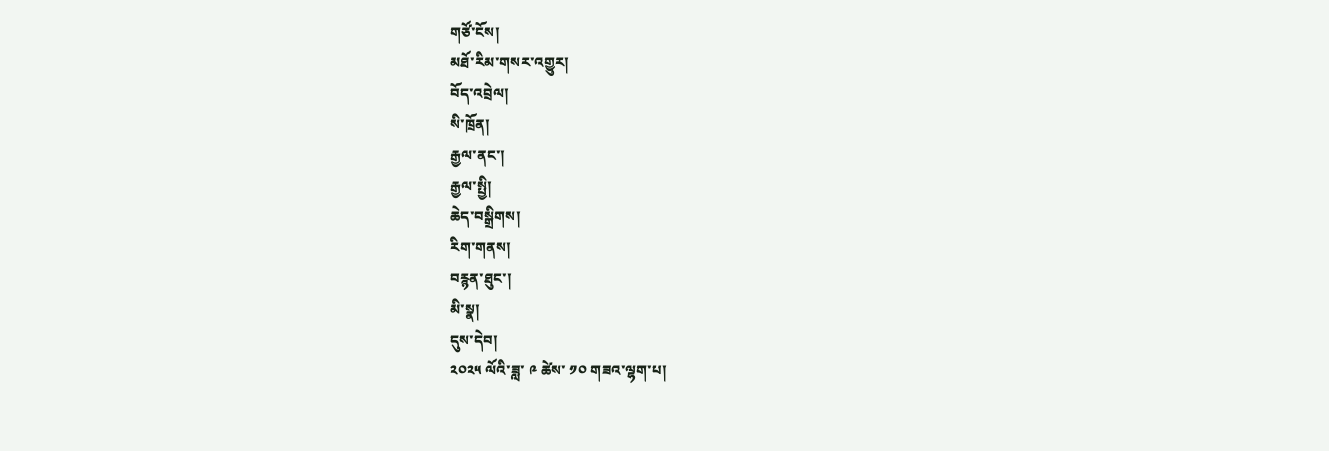གཙོ་ངོས།
མཐོ་རིམ་གསར་འགྱུར།
བོད་འབྲེལ།
སི་ཁྲོན།
རྒྱལ་ནང་།
རྒྱལ་སྤྱི།
ཆེད་བསྒྲིགས།
རིག་གནས།
བརྙན་ཐུང་།
མི་སྣ།
དུས་དེབ།
༢༠༢༥ ལོའི་ཟླ་ ༩ ཚེས་ ༡༠ གཟའ་ལྷག་པ།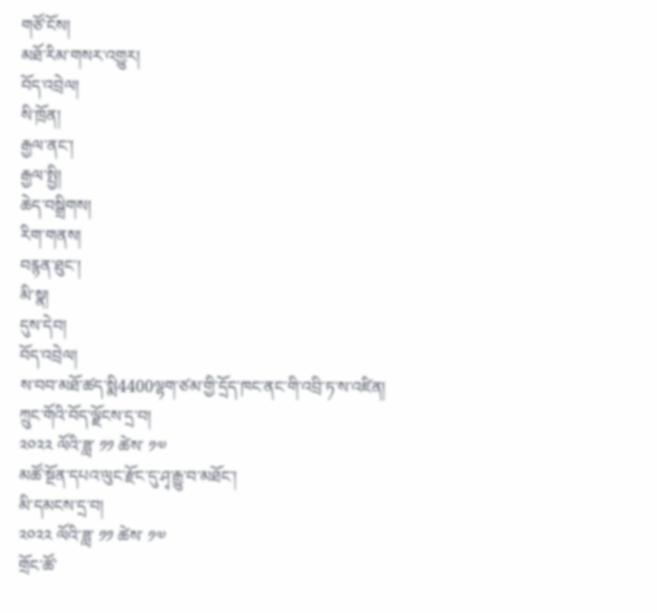གཙོ་ངོས།
མཐོ་རིམ་གསར་འགྱུར།
བོད་འབྲེལ།
སི་ཁྲོན།
རྒྱལ་ནང་།
རྒྱལ་སྤྱི།
ཆེད་བསྒྲིགས།
རིག་གནས།
བརྙན་ཐུང་།
མི་སྣ།
དུས་དེབ།
བོད་འབྲེལ།
ས་བབ་མཐོ་ཚད་སྨི4400ལྷག་ཙམ་གྱི་དྲོད་ཁང་ནང་གི་འབྲི་ཏ་ས་འཛིན།
ཀྲུང་གོའི་བོད་ལྗོངས་དྲ་བ།
༢༠༢༢ ལོའི་ཟླ་ ༡༡ ཚེས་ ༡༧
མཚོ་སྔོན་དཔའ་ལུང་རྫོང་དུ་ཤྭ་རྒྱུ་བ་མཐོང་།
མི་དམངས་དྲ་བ།
༢༠༢༢ ལོའི་ཟླ་ ༡༡ ཚེས་ ༡༧
གྲོང་ཚོ་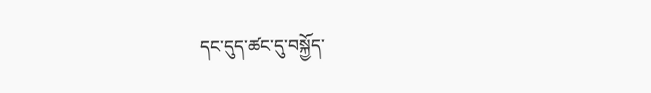དང་དུད་ཚང་དུ་བསྐྱོད་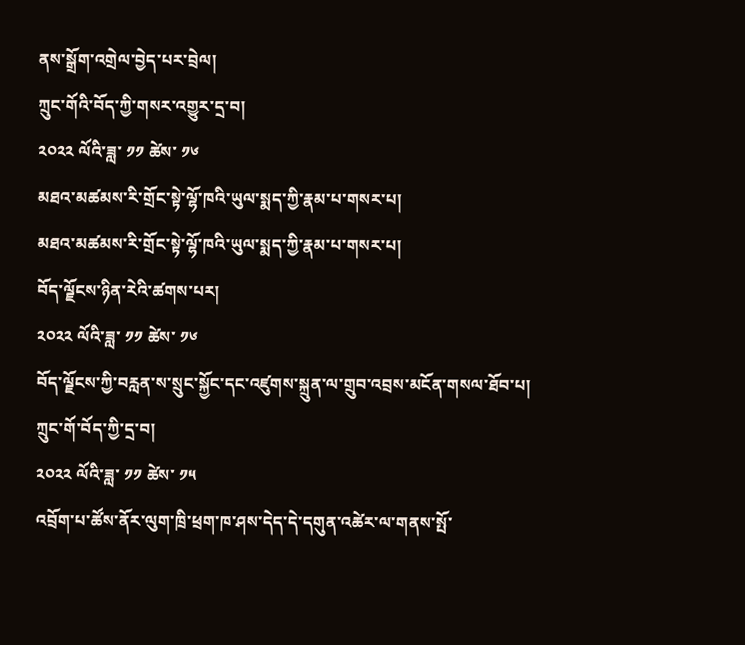ནས་སྒྲོག་འགྲེལ་བྱེད་པར་བྲེལ།
ཀྲུང་གོའི་བོད་ཀྱི་གསར་འགྱུར་དྲ་བ།
༢༠༢༢ ལོའི་ཟླ་ ༡༡ ཚེས་ ༡༦
མཐའ་མཚམས་རི་གྲོང་སྟེ་ལྷོ་ཁའི་ཡུལ་སྨད་ཀྱི་རྣམ་པ་གསར་པ།
མཐའ་མཚམས་རི་གྲོང་སྟེ་ལྷོ་ཁའི་ཡུལ་སྨད་ཀྱི་རྣམ་པ་གསར་པ།
བོད་ལྗོངས་ཉིན་རེའི་ཚགས་པར།
༢༠༢༢ ལོའི་ཟླ་ ༡༡ ཚེས་ ༡༦
བོད་ལྗོངས་ཀྱི་བརླན་ས་སྲུང་སྐྱོང་དང་འཛུགས་སྐྲུན་ལ་གྲུབ་འབྲས་མངོན་གསལ་ཐོབ་པ།
ཀྲུང་གོ་བོད་ཀྱི་དྲ་བ།
༢༠༢༢ ལོའི་ཟླ་ ༡༡ ཚེས་ ༡༥
འབྲོག་པ་ཚོས་ནོར་ལུག་ཁྲི་ཕྲག་ཁ་ཤས་དེད་དེ་དགུན་འཚེར་ལ་གནས་སྤོ་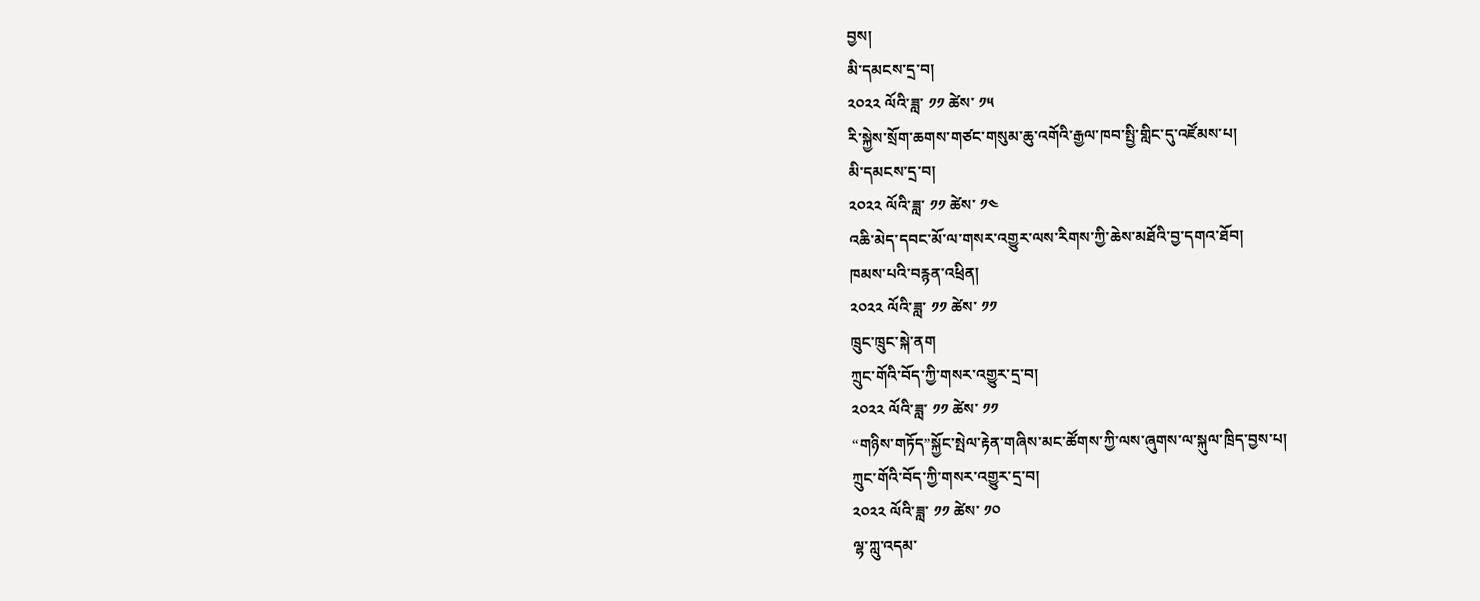བྱས།
མི་དམངས་དྲ་བ།
༢༠༢༢ ལོའི་ཟླ་ ༡༡ ཚེས་ ༡༥
རི་སྐྱེས་སྲོག་ཆགས་གཙང་གསུམ་ཆུ་འགོའི་རྒྱལ་ཁབ་སྤྱི་གླིང་དུ་འཛོམས་པ།
མི་དམངས་དྲ་བ།
༢༠༢༢ ལོའི་ཟླ་ ༡༡ ཚེས་ ༡༤
འཆི་མེད་དབང་མོ་ལ་གསར་འགྱུར་ལས་རིགས་ཀྱི་ཆེས་མཐོའི་བྱ་དགའ་ཐོབ།
ཁམས་པའི་བརྙན་འཕྲིན།
༢༠༢༢ ལོའི་ཟླ་ ༡༡ ཚེས་ ༡༡
ཁྲུང་ཁྲུང་སྐེ་ནག
ཀྲུང་གོའི་བོད་ཀྱི་གསར་འགྱུར་དྲ་བ།
༢༠༢༢ ལོའི་ཟླ་ ༡༡ ཚེས་ ༡༡
“གཉིས་གཏོད”སྐྱོང་སྤེལ་རྟེན་གཞིས་མང་ཚོགས་ཀྱི་ལས་ཞུགས་ལ་སྐུལ་ཁྲིད་བྱས་པ།
ཀྲུང་གོའི་བོད་ཀྱི་གསར་འགྱུར་དྲ་བ།
༢༠༢༢ ལོའི་ཟླ་ ༡༡ ཚེས་ ༡༠
ལྷ་ཀླུ་འདམ་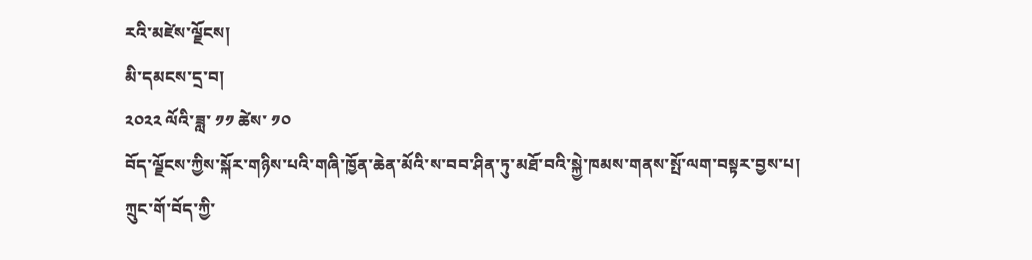རའི་མཛེས་ལྗོངས།
མི་དམངས་དྲ་བ།
༢༠༢༢ ལོའི་ཟླ་ ༡༡ ཚེས་ ༡༠
བོད་ལྗོངས་ཀྱིས་སྐོར་གཉིས་པའི་གཞི་ཁྱོན་ཆེན་མོའི་ས་བབ་ཤིན་ཏུ་མཐོ་བའི་སྐྱེ་ཁམས་གནས་སྤོ་ལག་བསྟར་བྱས་པ།
ཀྲུང་གོ་བོད་ཀྱི་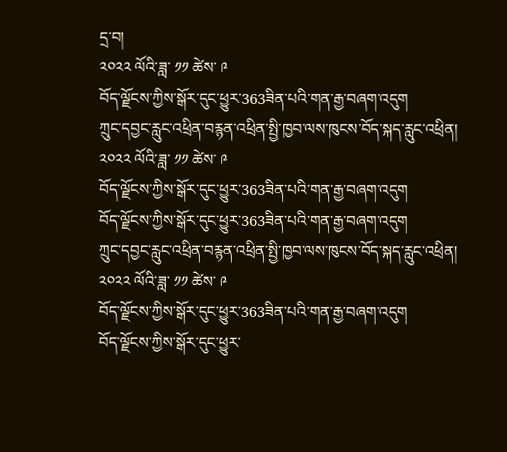དྲ་བ།
༢༠༢༢ ལོའི་ཟླ་ ༡༡ ཚེས་ ༩
བོད་ལྗོངས་ཀྱིས་སྒོར་དུང་ཕྱུར་363ཟིན་པའི་གན་རྒྱ་བཞག་འདུག
ཀྲུང་དབྱང་རླུང་འཕྲིན་བརྙན་འཕྲིན་སྤྱི་ཁྱབ་ལས་ཁུངས་བོད་སྐད་རླུང་འཕྲིན།
༢༠༢༢ ལོའི་ཟླ་ ༡༡ ཚེས་ ༩
བོད་ལྗོངས་ཀྱིས་སྒོར་དུང་ཕྱུར་363ཟིན་པའི་གན་རྒྱ་བཞག་འདུག
བོད་ལྗོངས་ཀྱིས་སྒོར་དུང་ཕྱུར་363ཟིན་པའི་གན་རྒྱ་བཞག་འདུག
ཀྲུང་དབྱང་རླུང་འཕྲིན་བརྙན་འཕྲིན་སྤྱི་ཁྱབ་ལས་ཁུངས་བོད་སྐད་རླུང་འཕྲིན།
༢༠༢༢ ལོའི་ཟླ་ ༡༡ ཚེས་ ༩
བོད་ལྗོངས་ཀྱིས་སྒོར་དུང་ཕྱུར་363ཟིན་པའི་གན་རྒྱ་བཞག་འདུག
བོད་ལྗོངས་ཀྱིས་སྒོར་དུང་ཕྱུར་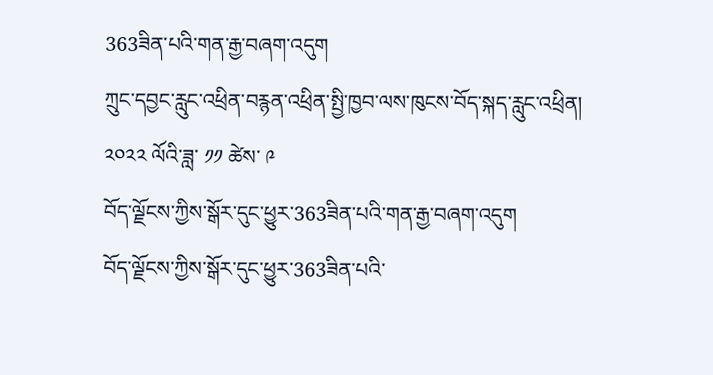363ཟིན་པའི་གན་རྒྱ་བཞག་འདུག
ཀྲུང་དབྱང་རླུང་འཕྲིན་བརྙན་འཕྲིན་སྤྱི་ཁྱབ་ལས་ཁུངས་བོད་སྐད་རླུང་འཕྲིན།
༢༠༢༢ ལོའི་ཟླ་ ༡༡ ཚེས་ ༩
བོད་ལྗོངས་ཀྱིས་སྒོར་དུང་ཕྱུར་363ཟིན་པའི་གན་རྒྱ་བཞག་འདུག
བོད་ལྗོངས་ཀྱིས་སྒོར་དུང་ཕྱུར་363ཟིན་པའི་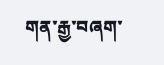གན་རྒྱ་བཞག་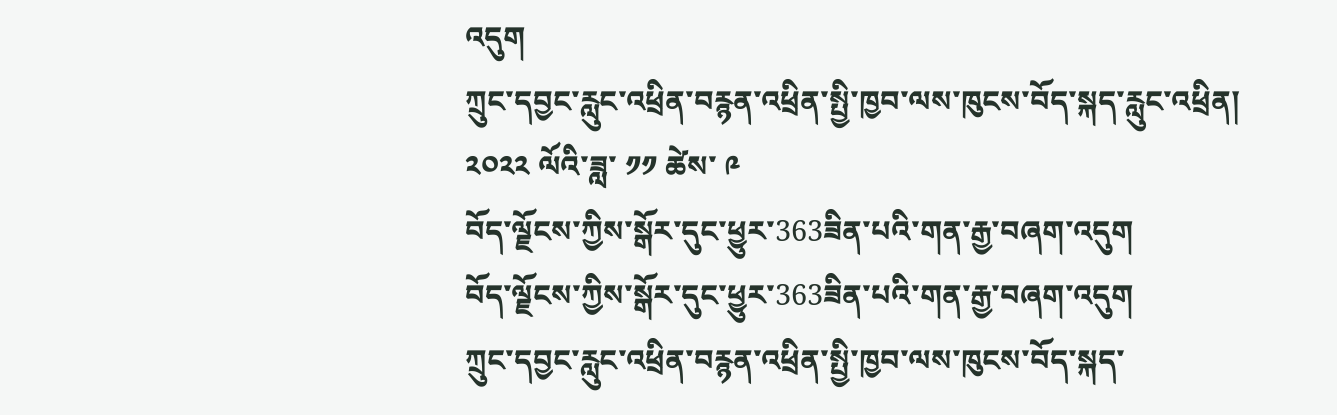འདུག
ཀྲུང་དབྱང་རླུང་འཕྲིན་བརྙན་འཕྲིན་སྤྱི་ཁྱབ་ལས་ཁུངས་བོད་སྐད་རླུང་འཕྲིན།
༢༠༢༢ ལོའི་ཟླ་ ༡༡ ཚེས་ ༩
བོད་ལྗོངས་ཀྱིས་སྒོར་དུང་ཕྱུར་363ཟིན་པའི་གན་རྒྱ་བཞག་འདུག
བོད་ལྗོངས་ཀྱིས་སྒོར་དུང་ཕྱུར་363ཟིན་པའི་གན་རྒྱ་བཞག་འདུག
ཀྲུང་དབྱང་རླུང་འཕྲིན་བརྙན་འཕྲིན་སྤྱི་ཁྱབ་ལས་ཁུངས་བོད་སྐད་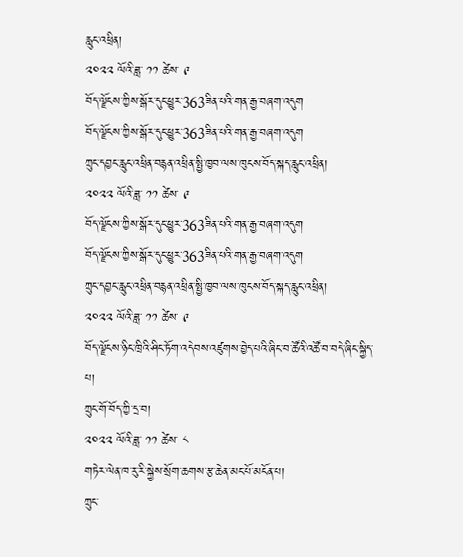རླུང་འཕྲིན།
༢༠༢༢ ལོའི་ཟླ་ ༡༡ ཚེས་ ༩
བོད་ལྗོངས་ཀྱིས་སྒོར་དུང་ཕྱུར་363ཟིན་པའི་གན་རྒྱ་བཞག་འདུག
བོད་ལྗོངས་ཀྱིས་སྒོར་དུང་ཕྱུར་363ཟིན་པའི་གན་རྒྱ་བཞག་འདུག
ཀྲུང་དབྱང་རླུང་འཕྲིན་བརྙན་འཕྲིན་སྤྱི་ཁྱབ་ལས་ཁུངས་བོད་སྐད་རླུང་འཕྲིན།
༢༠༢༢ ལོའི་ཟླ་ ༡༡ ཚེས་ ༩
བོད་ལྗོངས་ཀྱིས་སྒོར་དུང་ཕྱུར་363ཟིན་པའི་གན་རྒྱ་བཞག་འདུག
བོད་ལྗོངས་ཀྱིས་སྒོར་དུང་ཕྱུར་363ཟིན་པའི་གན་རྒྱ་བཞག་འདུག
ཀྲུང་དབྱང་རླུང་འཕྲིན་བརྙན་འཕྲིན་སྤྱི་ཁྱབ་ལས་ཁུངས་བོད་སྐད་རླུང་འཕྲིན།
༢༠༢༢ ལོའི་ཟླ་ ༡༡ ཚེས་ ༩
བོད་ལྗོངས་ཉིང་ཁྲིའི་ཤིང་ཏོག་འདེབས་འཛུགས་བྱེད་པའི་ཞིང་བ་ཚོའི་འཚོ་བ་བདེ་ཞིང་སྐྱིད་པ།
ཀྲུང་གོ་བོད་ཀྱི་དྲ་བ།
༢༠༢༢ ལོའི་ཟླ་ ༡༡ ཚེས་ ༨
གཏེར་ལེན་ཁ་རུ་རི་སྐྱེས་སྲོག་ཆགས་རྩ་ཆེན་མང་པོ་མངོན་པ།
ཀྲུང་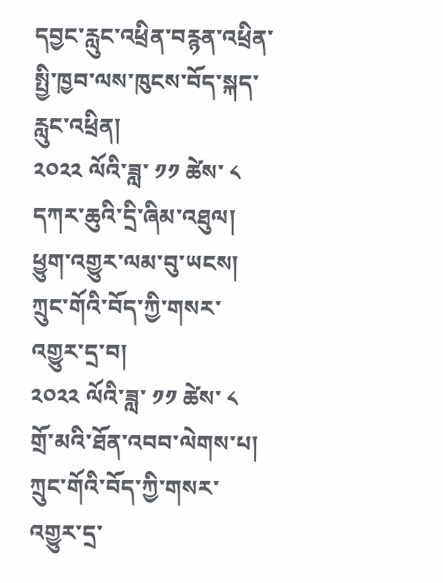དབྱང་རླུང་འཕྲིན་བརྙན་འཕྲིན་སྤྱི་ཁྱབ་ལས་ཁུངས་བོད་སྐད་རླུང་འཕྲིན།
༢༠༢༢ ལོའི་ཟླ་ ༡༡ ཚེས་ ༨
དཀར་ཆུའི་དྲི་ཞིམ་འཐུལ། ཕྱུག་འགྱུར་ལམ་བུ་ཡངས།
ཀྲུང་གོའི་བོད་ཀྱི་གསར་འགྱུར་དྲ་བ།
༢༠༢༢ ལོའི་ཟླ་ ༡༡ ཚེས་ ༨
གྲོ་མའི་ཐོན་འབབ་ལེགས་པ།
ཀྲུང་གོའི་བོད་ཀྱི་གསར་འགྱུར་དྲ་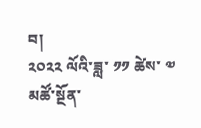བ།
༢༠༢༢ ལོའི་ཟླ་ ༡༡ ཚེས་ ༧
མཚོ་སྔོན་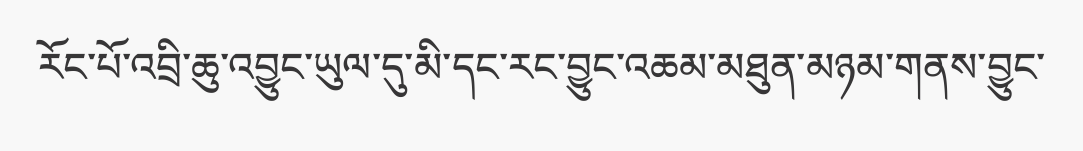རོང་པོ་འབྲི་ཆུ་འབྱུང་ཡུལ་དུ་མི་དང་རང་བྱུང་འཆམ་མཐུན་མཉམ་གནས་བྱུང་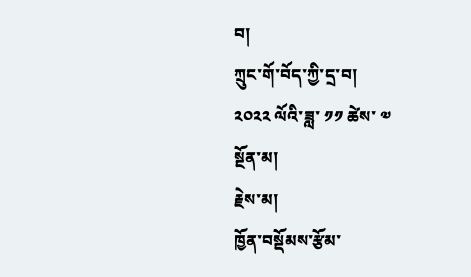བ།
ཀྲུང་གོ་བོད་ཀྱི་དྲ་བ།
༢༠༢༢ ལོའི་ཟླ་ ༡༡ ཚེས་ ༧
སྔོན་མ།
རྗེས་མ།
ཁྱོན་བསྡོམས་རྩོམ་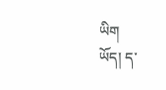ཡིག
ཡོད། ད་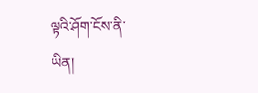ལྟའི་ཤོག་ངོས་ནི་
ཡིན།